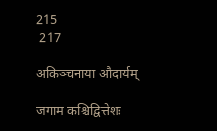215
 217

अकिञ्चनाया औदार्यम्

जगाम कश्चिद्वित्तेशः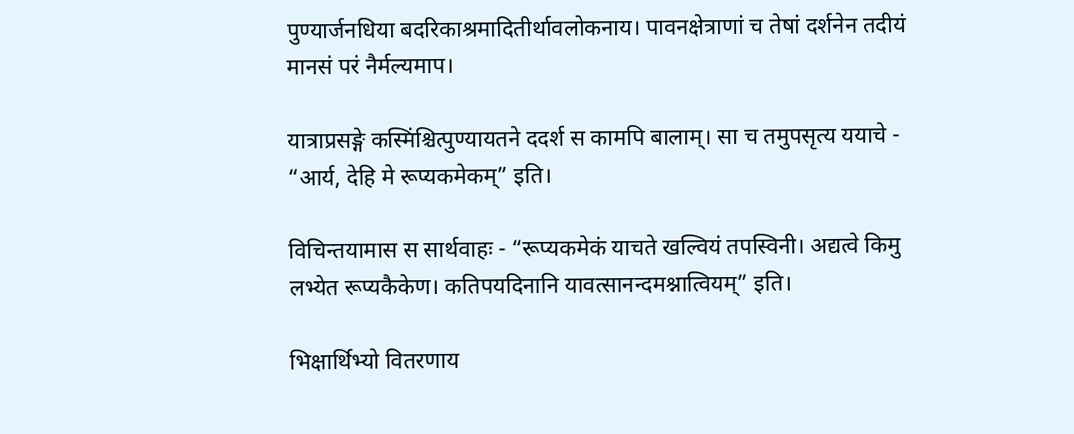पुण्यार्जनधिया बदरिकाश्रमादितीर्थावलोकनाय। पावनक्षेत्राणां च तेषां दर्शनेन तदीयं मानसं परं नैर्मल्यमाप।

यात्राप्रसङ्गे कस्मिंश्चित्पुण्यायतने ददर्श स कामपि बालाम्। सा च तमुपसृत्य ययाचे - “आर्य, देहि मे रूप्यकमेकम्” इति।

विचिन्तयामास स सार्थवाहः - “रूप्यकमेकं याचते खल्वियं तपस्विनी। अद्यत्वे किमु लभ्येत रूप्यकैकेण। कतिपयदिनानि यावत्सानन्दमश्नात्वियम्” इति।

भिक्षार्थिभ्यो वितरणाय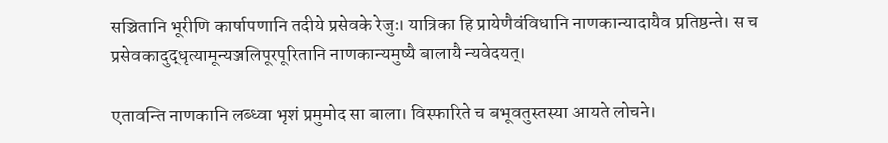सञ्चितानि भूरीणि कार्षापणानि तदीये प्रसेवके रेजुः। यात्रिका हि प्रायेणैवंविधानि नाणकान्यादायैव प्रतिष्ठन्ते। स च प्रसेवकादुद्धृत्यामून्यञ्जलिपूरपूरितानि नाणकान्यमुष्यै बालायै न्यवेदयत्।

एतावन्ति नाणकानि लब्ध्वा भृशं प्रमुमोद सा बाला। विस्फारिते च बभूवतुस्तस्या आयते लोचने।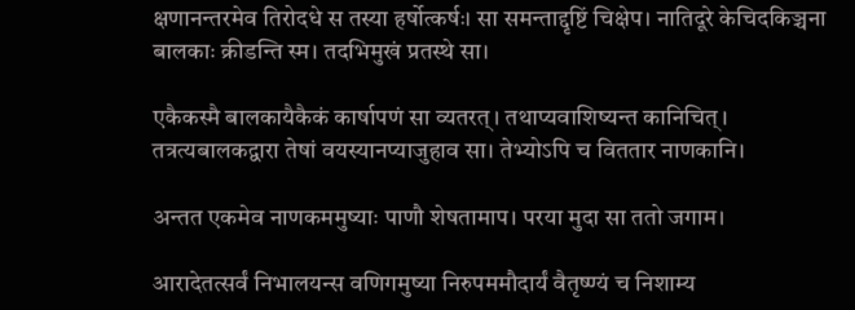क्षणानन्तरमेव तिरोदधे स तस्या हर्षोत्कर्षः। सा समन्ताद्दृष्टिं चिक्षेप। नातिदूरे केचिदकिञ्चना बालकाः क्रीडन्ति स्म। तदभिमुखं प्रतस्थे सा।

एकैकस्मै बालकायैकैकं कार्षापणं सा व्यतरत्। तथाप्यवाशिष्यन्त कानिचित्। तत्रत्यबालकद्वारा तेषां वयस्यानप्याजुहाव सा। तेभ्योऽपि च विततार नाणकानि।

अन्तत एकमेव नाणकममुष्याः पाणौ शेषतामाप। परया मुदा सा ततो जगाम।

आरादेतत्सर्वं निभालयन्स वणिगमुष्या निरुपममौदार्यं वैतृष्ण्यं च निशाम्य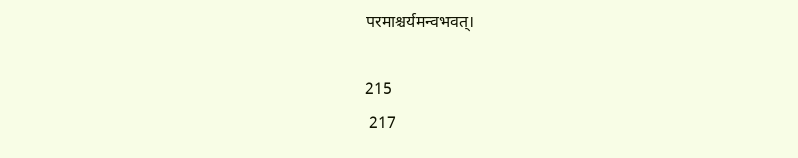परमाश्चर्यमन्वभवत्।

215
 217